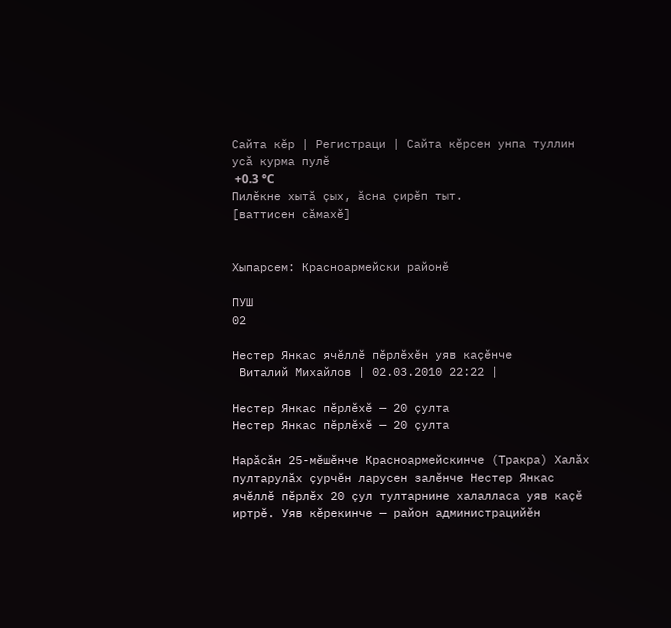Сайта кӗр | Регистраци | Сайта кӗрсен унпа туллин усӑ курма пулӗ
 +0.3 °C
Пилӗкне хытӑ ҫых, ӑсна ҫирӗп тыт.
[ваттисен сӑмахӗ]


Хыпарсем: Красноармейски районӗ

ПУШ
02

Нестер Янкас ячӗллӗ пӗрлӗхӗн уяв каҫӗнче
 Виталий Михайлов | 02.03.2010 22:22 |

Нестер Янкас пӗрлӗхӗ — 20 ҫулта
Нестер Янкас пӗрлӗхӗ — 20 ҫулта

Нарӑсӑн 25-мӗшӗнче Красноармейскинче (Тракра) Халӑх пултарулӑх ҫурчӗн ларусен залӗнче Нестер Янкас ячӗллӗ пӗрлӗх 20 ҫул тултарнине халалласа уяв каҫӗ иртрӗ. Уяв кӗрекинче — район администрацийӗн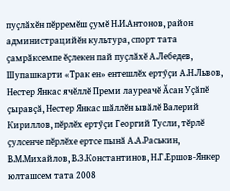пуҫлӑхӗн пӗрремӗш ҫумӗ Н.И.Антонов, район администрацийӗн культура, спорт тата ҫамрӑксемпе ӗҫлекен пай пуҫлӑхӗ А.Лебедев, Шупашкарти «Трак ен» ентешлӗх ертӳҫи А.Н.Львов, Нестер Янкас ячӗллӗ Преми лауреачӗ Ӑсан Уҫӑпӗ ҫыравҫӑ, Нестер Янкас шӑллӗн ывӑлӗ Валерий Кириллов, пӗрлӗх ертӳҫи Георгий Тусли, тӗрлӗ ҫулсенче пӗрлӗхе ертсе пынӑ А.А.Раськин, В.М.Михайлов, В.З.Константинов, Н.Г.Ершов-Янкер юлташсем тата 2008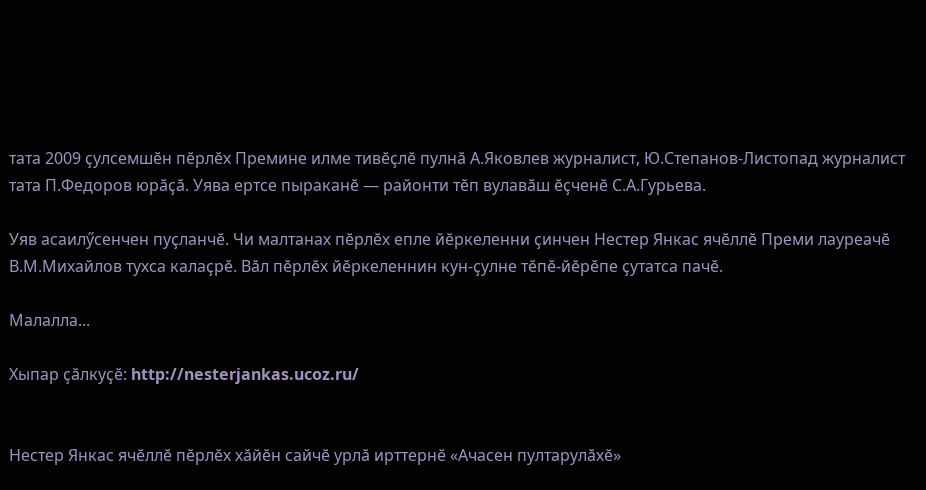тата 2009 ҫулсемшӗн пӗрлӗх Премине илме тивӗҫлӗ пулнӑ А.Яковлев журналист, Ю.Степанов-Листопад журналист тата П.Федоров юрӑҫӑ. Уява ертсе пыраканӗ — районти тӗп вулавӑш ӗҫченӗ С.А.Гурьева.

Уяв асаилӳсенчен пуҫланчӗ. Чи малтанах пӗрлӗх епле йӗркеленни ҫинчен Нестер Янкас ячӗллӗ Преми лауреачӗ В.М.Михайлов тухса калаҫрӗ. Вӑл пӗрлӗх йӗркеленнин кун-ҫулне тӗпӗ-йӗрӗпе ҫутатса пачӗ.

Малалла...

Хыпар ҫӑлкуҫӗ: http://nesterjankas.ucoz.ru/


Нестер Янкас ячӗллӗ пӗрлӗх хӑйӗн сайчӗ урлӑ ирттернӗ «Ачасен пултарулӑхӗ»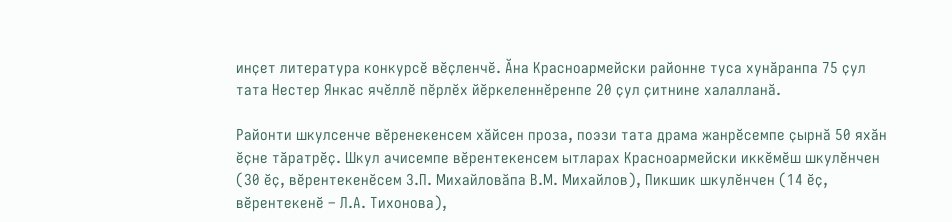инҫет литература конкурсӗ вӗҫленчӗ. Ӑна Красноармейски районне туса хунӑранпа 75 ҫул тата Нестер Янкас ячӗллӗ пӗрлӗх йӗркеленнӗренпе 20 ҫул ҫитнине халалланӑ.

Районти шкулсенче вӗренекенсем хӑйсен проза, поэзи тата драма жанрӗсемпе ҫырнӑ 50 яхӑн ӗҫне тӑратрӗҫ. Шкул ачисемпе вӗрентекенсем ытларах Красноармейски иккӗмӗш шкулӗнчен (30 ӗҫ, вӗрентекенӗсем З.П. Михайловӑпа В.М. Михайлов), Пикшик шкулӗнчен (14 ӗҫ, вӗрентекенӗ – Л.А. Тихонова),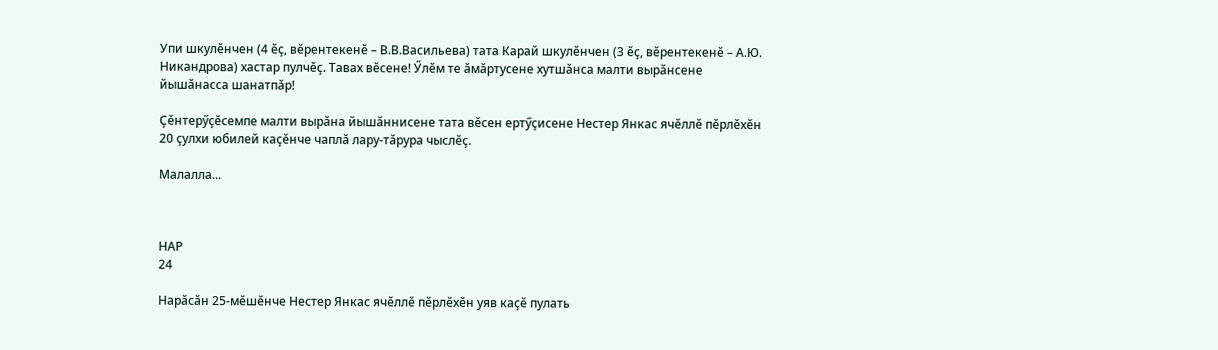Упи шкулӗнчен (4 ӗҫ, вӗрентекенӗ – В.В.Васильева) тата Карай шкулӗнчен (3 ӗҫ, вӗрентекенӗ – А.Ю. Никандрова) хастар пулчӗҫ. Тавах вӗсене! Ӳлӗм те ӑмӑртусене хутшӑнса малти вырӑнсене йышӑнасса шанатпӑр!

Ҫӗнтерӳҫӗсемпе малти вырӑна йышӑннисене тата вӗсен ертӳҫисене Нестер Янкас ячӗллӗ пӗрлӗхӗн 20 ҫулхи юбилей каҫӗнче чаплӑ лару-тӑрура чыслӗҫ.

Малалла...



НАР
24

Нарӑсӑн 25-мӗшӗнче Нестер Янкас ячӗллӗ пӗрлӗхӗн уяв каҫӗ пулать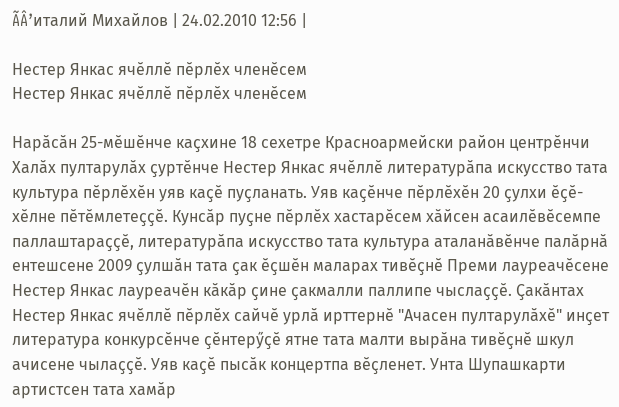ÃÂ’италий Михайлов | 24.02.2010 12:56 |

Нестер Янкас ячӗллӗ пӗрлӗх членӗсем
Нестер Янкас ячӗллӗ пӗрлӗх членӗсем

Нарӑсӑн 25-мӗшӗнче каҫхине 18 сехетре Красноармейски район центрӗнчи Халӑх пултарулӑх ҫуртӗнче Нестер Янкас ячӗллӗ литературӑпа искусство тата культура пӗрлӗхӗн уяв каҫӗ пуҫланать. Уяв каҫӗнче пӗрлӗхӗн 20 ҫулхи ӗҫӗ-хӗлне пӗтӗмлетеҫҫӗ. Кунсӑр пуҫне пӗрлӗх хастарӗсем хӑйсен асаилӗвӗсемпе паллаштараҫҫӗ, литературӑпа искусство тата культура аталанӑвӗнче палӑрнӑ ентешсене 2009 ҫулшӑн тата ҫак ӗҫшӗн маларах тивӗҫнӗ Преми лауреачӗсене Нестер Янкас лауреачӗн кӑкӑр ҫине ҫакмалли паллипе чыслаҫҫӗ. Ҫакӑнтах Нестер Янкас ячӗллӗ пӗрлӗх сайчӗ урлӑ ирттернӗ "Ачасен пултарулӑхӗ" инҫет литература конкурсӗнче ҫӗнтерӳҫӗ ятне тата малти вырӑна тивӗҫнӗ шкул ачисене чылаҫҫӗ. Уяв каҫӗ пысӑк концертпа вӗҫленет. Унта Шупашкарти артистсен тата хамӑр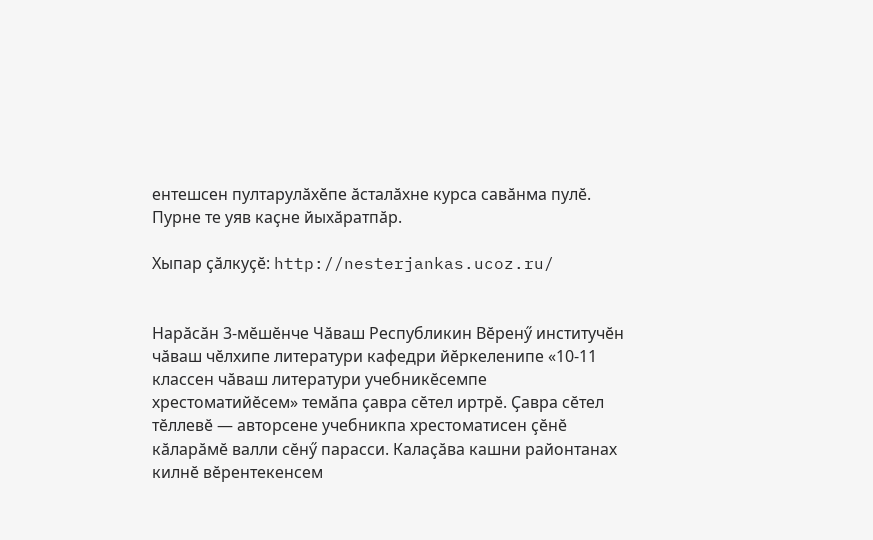ентешсен пултарулӑхӗпе ӑсталӑхне курса савӑнма пулӗ. Пурне те уяв каҫне йыхӑратпӑр.

Хыпар ҫӑлкуҫӗ: http://nesterjankas.ucoz.ru/


Нарӑсӑн 3-мӗшӗнче Чӑваш Республикин Вӗренӳ институчӗн чӑваш чӗлхипе литератури кафедри йӗркеленипе «10-11 классен чӑваш литератури учебникӗсемпе хрестоматийӗсем» темӑпа ҫавра сӗтел иртрӗ. Ҫавра сӗтел тӗллевӗ — авторсене учебникпа хрестоматисен ҫӗнӗ кӑларӑмӗ валли сӗнӳ парасси. Калаҫӑва кашни районтанах килнӗ вӗрентекенсем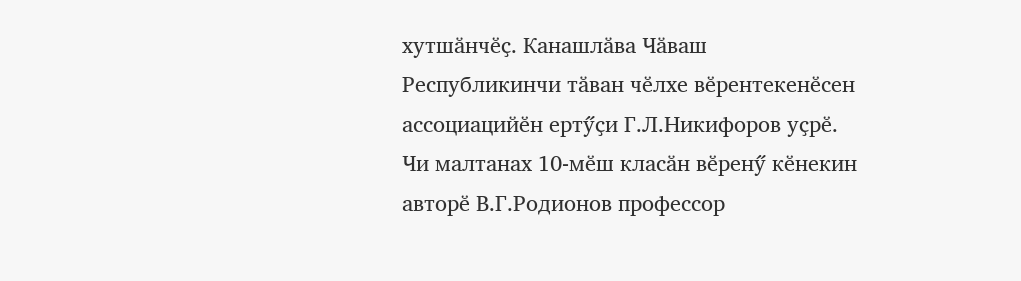хутшӑнчӗҫ. Канашлӑва Чӑваш Республикинчи тӑван чӗлхе вӗрентекенӗсен ассоциацийӗн ертӳҫи Г.Л.Никифоров уҫрӗ. Чи малтанах 10-мӗш класӑн вӗренӳ кӗнекин авторӗ В.Г.Родионов профессор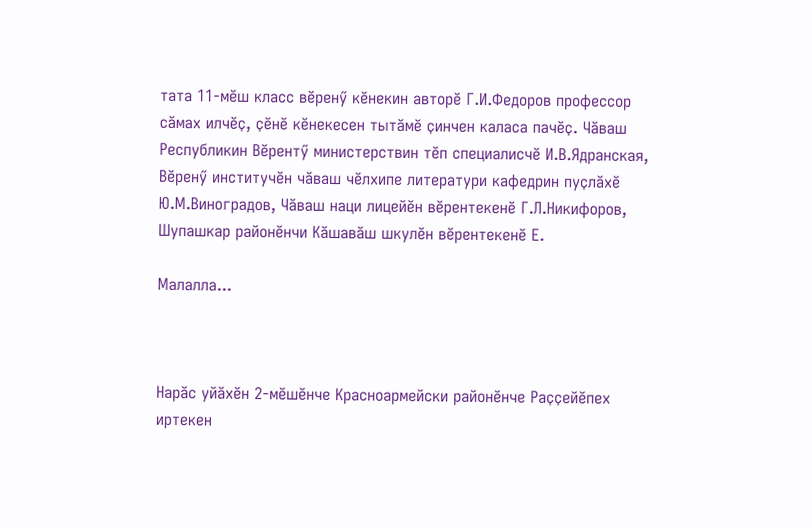тата 11-мӗш класс вӗренӳ кӗнекин авторӗ Г.И.Федоров профессор сӑмах илчӗҫ, ҫӗнӗ кӗнекесен тытӑмӗ ҫинчен каласа пачӗҫ. Чӑваш Республикин Вӗрентӳ министерствин тӗп специалисчӗ И.В.Ядранская, Вӗренӳ институчӗн чӑваш чӗлхипе литератури кафедрин пуҫлӑхӗ Ю.М.Виноградов, Чӑваш наци лицейӗн вӗрентекенӗ Г.Л.Никифоров, Шупашкар районӗнчи Кӑшавӑш шкулӗн вӗрентекенӗ Е.

Малалла...



Нарӑс уйӑхӗн 2-мӗшӗнче Красноармейски районӗнче Раҫҫейӗпех иртекен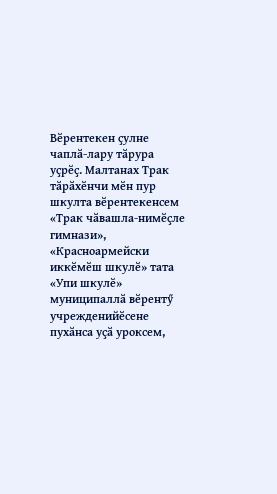Вӗрентекен ҫулне чаплӑ-лару тӑрура уҫрӗҫ. Малтанах Трак тӑрӑхӗнчи мӗн пур шкулта вӗрентекенсем «Трак чӑвашла-нимӗҫле гимнази», «Красноармейски иккӗмӗш шкулӗ» тата «Упи шкулӗ» муниципаллӑ вӗрентӳ учрежденийӗсене пухӑнса уҫӑ уроксем,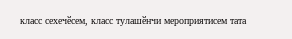класс сехечӗсем, класс тулашӗнчи мероприятисем тата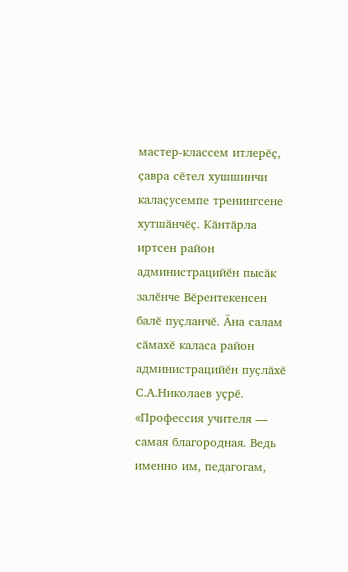мастер-классем итлерӗҫ, ҫавра сӗтел хушшинчи калаҫусемпе тренингсене хутшӑнчӗҫ. Кӑнтӑрла иртсен район администрацийӗн пысӑк залӗнче Вӗрентекенсен балӗ пуҫланчӗ. Ӑна салам сӑмахӗ каласа район администрацийӗн пуҫлӑхӗ С.А.Николаев уҫрӗ. «Профессия учителя — самая благородная. Ведь именно им, педагогам,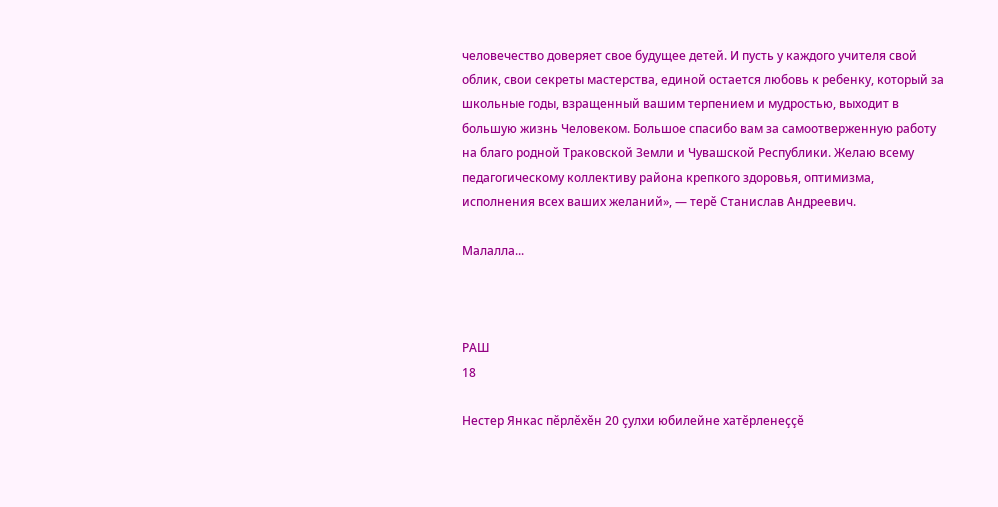человечество доверяет свое будущее детей. И пусть у каждого учителя свой облик, свои секреты мастерства, единой остается любовь к ребенку, который за школьные годы, взращенный вашим терпением и мудростью, выходит в большую жизнь Человеком. Большое спасибо вам за самоотверженную работу на благо родной Траковской Земли и Чувашской Республики. Желаю всему педагогическому коллективу района крепкого здоровья, оптимизма, исполнения всех ваших желаний», — терӗ Станислав Андреевич.

Малалла...



РАШ
18

Нестер Янкас пӗрлӗхӗн 20 ҫулхи юбилейне хатӗрленеҫҫӗ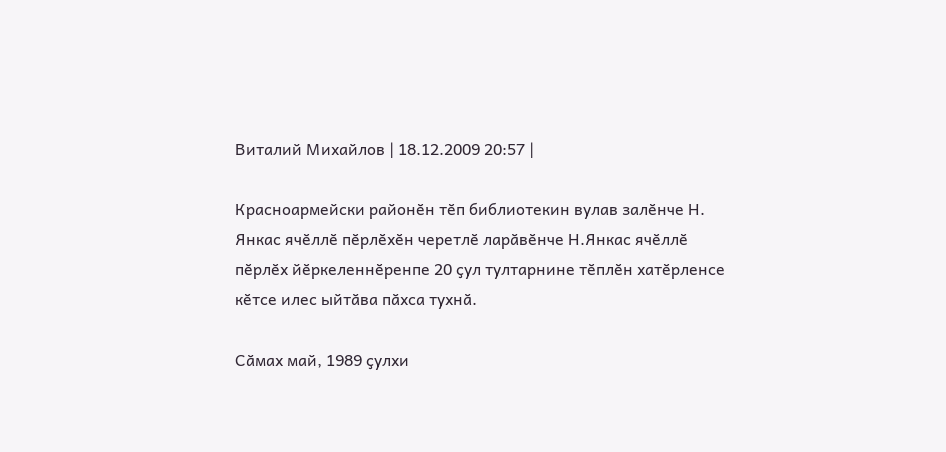Виталий Михайлов | 18.12.2009 20:57 |

Красноармейски районӗн тӗп библиотекин вулав залӗнче Н. Янкас ячӗллӗ пӗрлӗхӗн черетлӗ ларӑвӗнче Н.Янкас ячӗллӗ пӗрлӗх йӗркеленнӗренпе 20 ҫул тултарнине тӗплӗн хатӗрленсе кӗтсе илес ыйтӑва пӑхса тухнӑ.

Сӑмах май, 1989 ҫулхи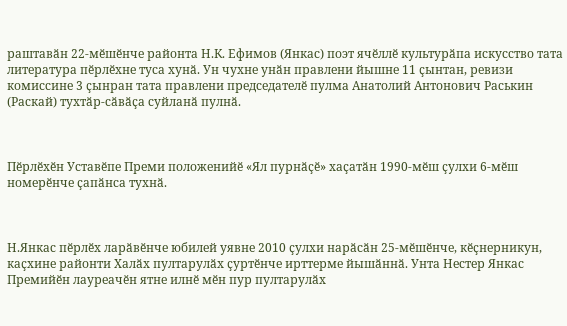раштавӑн 22-мӗшӗнче районта Н.К. Ефимов (Янкас) поэт ячӗллӗ культурӑпа искусство тата литература пӗрлӗхне туса хунӑ. Ун чухне унӑн правлени йышне 11 ҫынтан, ревизи комиссине 3 ҫынран тата правлени председателӗ пулма Анатолий Антонович Раськин (Раскай) тухтӑр-сӑвӑҫа суйланӑ пулнӑ.



Пӗрлӗхӗн Уставӗпе Преми положенийӗ «Ял пурнӑҫӗ» хаҫатӑн 1990-мӗш ҫулхи 6-мӗш номерӗнче ҫапӑнса тухнӑ.



Н.Янкас пӗрлӗх ларӑвӗнче юбилей уявне 2010 ҫулхи нарӑсӑн 25-мӗшӗнче, кӗҫнерникун, каҫхине районти Халӑх пултарулӑх ҫуртӗнче ирттерме йышӑннӑ. Унта Нестер Янкас Премийӗн лауреачӗн ятне илнӗ мӗн пур пултарулӑх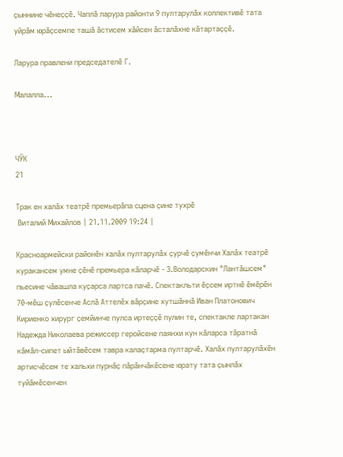ҫыннине чӗнеҫҫӗ. Чаплӑ ларура районти 9 пултарулӑх коллективӗ тата уйрӑм юрӑҫсемпе ташӑ ӑстисем хӑйсен ӑсталӑхне кӑтартаҫҫӗ.

Ларура правлени председателӗ Г.

Малалла...



ЧӲК
21

Трак ен халӑх театрӗ премьерӑпа сцена ҫине тухрӗ
 Виталий Михайлов | 21.11.2009 19:24 |

Красноармейски районӗн халӑх пултарулӑх ҫурчӗ ҫумӗнчи Халӑх театрӗ куракансем умне ҫӗнӗ премьера кӑларчӗ - З.Володарскин "Лантӑшсем" пьесине чӑвашла куҫарса лартса пачӗ. Спектакльти ӗҫсем иртнӗ ӗмӗрӗн 70-мӗш ҫулӗсенче Аслӑ Аттелӗх вӑрҫине хутшӑннӑ Иван Платонович Кириенко хирург ҫемйинче пулса иртеҫҫӗ пулин те, спектакле лартакан Надежда Николаева режиссер геройсене паянхи кун кӑларса тӑратнӑ кӑмӑл-сипет ыйтӑвӗсем тавра калаҫтарма пултарчӗ. Халӑх пултарулӑхӗн артисчӗсем те хальхи пурнӑҫ пӑрӑнчӑкӗсене юрату тата ҫынлӑх туйӑмӗсенчен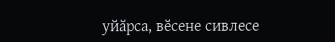уйӑрса, вӗсене сивлесе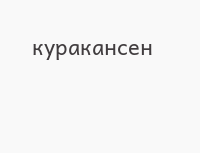куракансен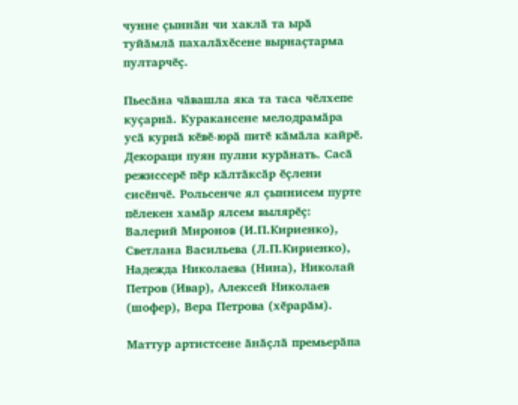чунне ҫыннӑн чи хаклӑ та ырӑ туйӑмлӑ пахалӑхӗсене вырнаҫтарма пултарчӗҫ.

Пьесӑна чӑвашла яка та таса чӗлхепе куҫарнӑ. Куракансене мелодрамӑра усӑ курнӑ кӗвӗ-юрӑ питӗ кӑмӑла кайрӗ. Декораци пуян пулни курӑнать. Сасӑ режиссерӗ пӗр кӑлтӑксӑр ӗҫлени сисӗнчӗ. Рольсенче ял ҫыннисем пурте пӗлекен хамӑр ялсем вылярӗҫ: Валерий Миронов (И.П.Кириенко), Светлана Васильева (Л.П.Кириенко), Надежда Николаева (Нина), Николай Петров (Ивар), Алексей Николаев (шофер), Вера Петрова (хӗрарӑм).

Маттур артистсене ӑнӑҫлӑ премьерӑпа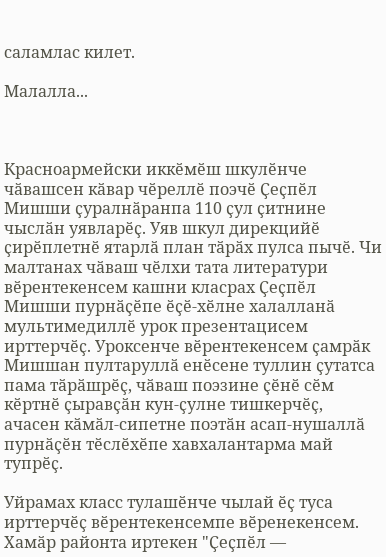саламлас килет.

Малалла...



Красноармейски иккӗмӗш шкулӗнче чӑвашсен кӑвар чӗреллӗ поэчӗ Ҫеҫпӗл Мишши ҫуралнӑранпа 110 ҫул ҫитнине чыслӑн уявларӗҫ. Уяв шкул дирекцийӗ ҫирӗплетнӗ ятарлӑ план тӑрӑх пулса пычӗ. Чи малтанах чӑваш чӗлхи тата литератури вӗрентекенсем кашни класрах Ҫеҫпӗл Мишши пурнӑҫӗпе ӗҫӗ-хӗлне халалланӑ мультимедиллӗ урок презентацисем ирттерчӗҫ. Уроксенче вӗрентекенсем ҫамрӑк Мишшан пултаруллӑ енӗсене туллин ҫутатса пама тӑрӑшрӗҫ, чӑваш поэзине ҫӗнӗ сӗм кӗртнӗ ҫыравҫӑн кун-ҫулне тишкерчӗҫ, ачасен кӑмӑл-сипетне поэтӑн асап-нушаллӑ пурнӑҫӗн тӗслӗхӗпе хавхалантарма май тупрӗҫ.

Уйрамах класс тулашӗнче чылай ӗҫ туса ирттерчӗҫ вӗрентекенсемпе вӗренекенсем. Хамӑр районта иртекен "Ҫеҫпӗл —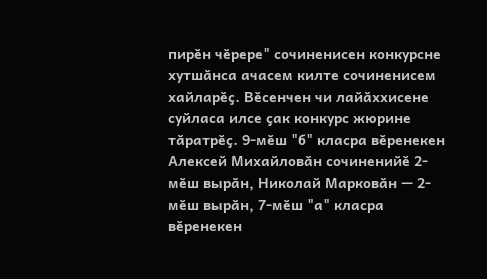пирӗн чӗрере" сочиненисен конкурсне хутшӑнса ачасем килте сочиненисем хайларӗҫ. Вӗсенчен чи лайӑххисене суйласа илсе ҫак конкурс жюрине тӑратрӗҫ. 9-мӗш "б" класра вӗренекен Алексей Михайловӑн сочиненийӗ 2-мӗш вырӑн, Николай Марковӑн — 2-мӗш вырӑн, 7-мӗш "а" класра вӗренекен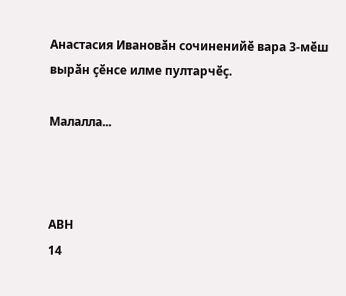Анастасия Ивановӑн сочиненийӗ вара 3-мӗш вырӑн ҫӗнсе илме пултарчӗҫ.

Малалла...



АВН
14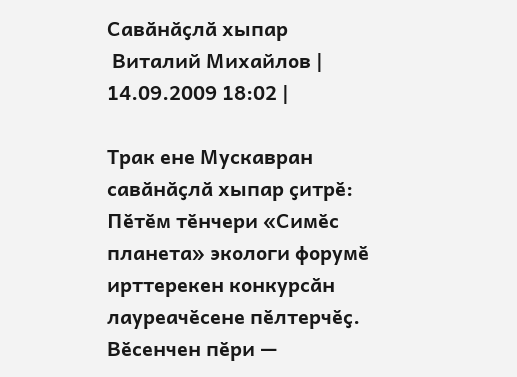Савӑнӑҫлӑ хыпар
 Виталий Михайлов | 14.09.2009 18:02 |

Трак ене Мускавран савӑнӑҫлӑ хыпар ҫитрӗ: Пӗтӗм тӗнчери «Симӗс планета» экологи форумӗ ирттерекен конкурсӑн лауреачӗсене пӗлтерчӗҫ. Вӗсенчен пӗри —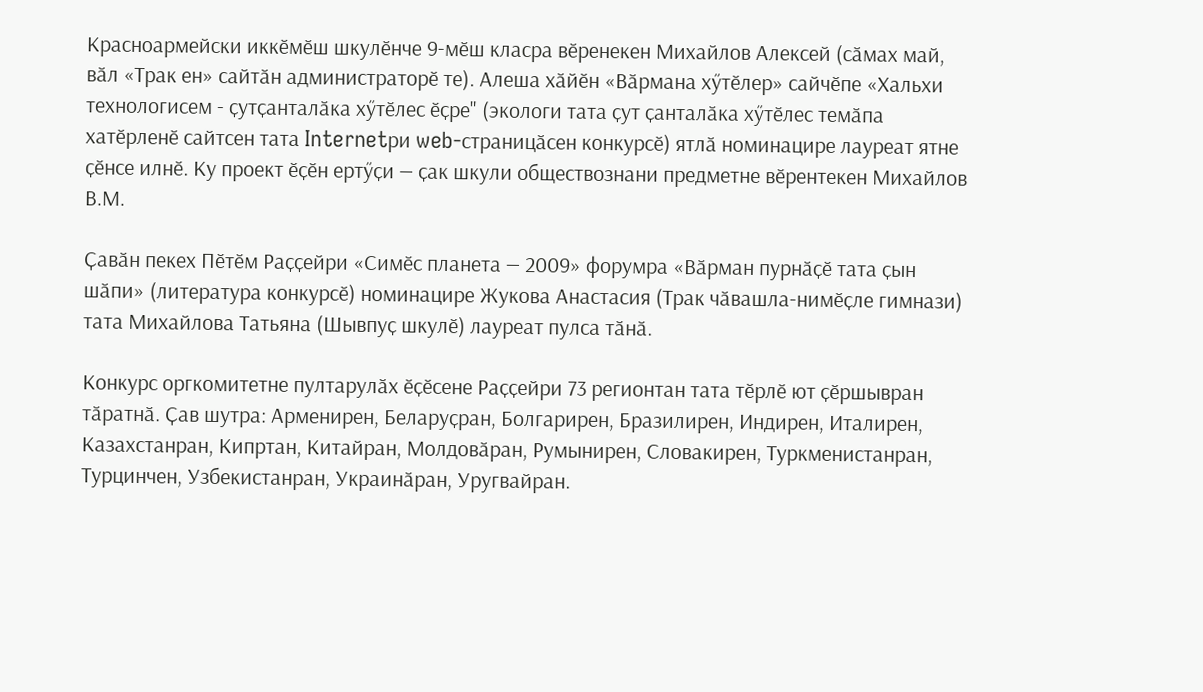Красноармейски иккӗмӗш шкулӗнче 9-мӗш класра вӗренекен Михайлов Алексей (сӑмах май, вӑл «Трак ен» сайтӑн администраторӗ те). Алеша хӑйӗн «Вӑрмана хӳтӗлер» сайчӗпе «Хальхи технологисем - ҫутҫанталӑка хӳтӗлес ӗҫре" (экологи тата ҫут ҫанталӑка хӳтӗлес темӑпа хатӗрленӗ сайтсен тата Internetри web-страницӑсен конкурсӗ) ятлӑ номинацире лауреат ятне ҫӗнсе илнӗ. Ку проект ӗҫӗн ертӳҫи — ҫак шкули обществознани предметне вӗрентекен Михайлов В.М.

Ҫавӑн пекех Пӗтӗм Раҫҫейри «Симӗс планета — 2009» форумра «Вӑрман пурнӑҫӗ тата ҫын шӑпи» (литература конкурсӗ) номинацире Жукова Анастасия (Трак чӑвашла-нимӗҫле гимнази) тата Михайлова Татьяна (Шывпуҫ шкулӗ) лауреат пулса тӑнӑ.

Конкурс оргкомитетне пултарулӑх ӗҫӗсене Раҫҫейри 73 регионтан тата тӗрлӗ ют ҫӗршывран тӑратнӑ. Ҫав шутра: Арменирен, Беларуҫран, Болгарирен, Бразилирен, Индирен, Италирен, Казахстанран, Кипртан, Китайран, Молдовӑран, Румынирен, Словакирен, Туркменистанран, Турцинчен, Узбекистанран, Украинӑран, Уругвайран.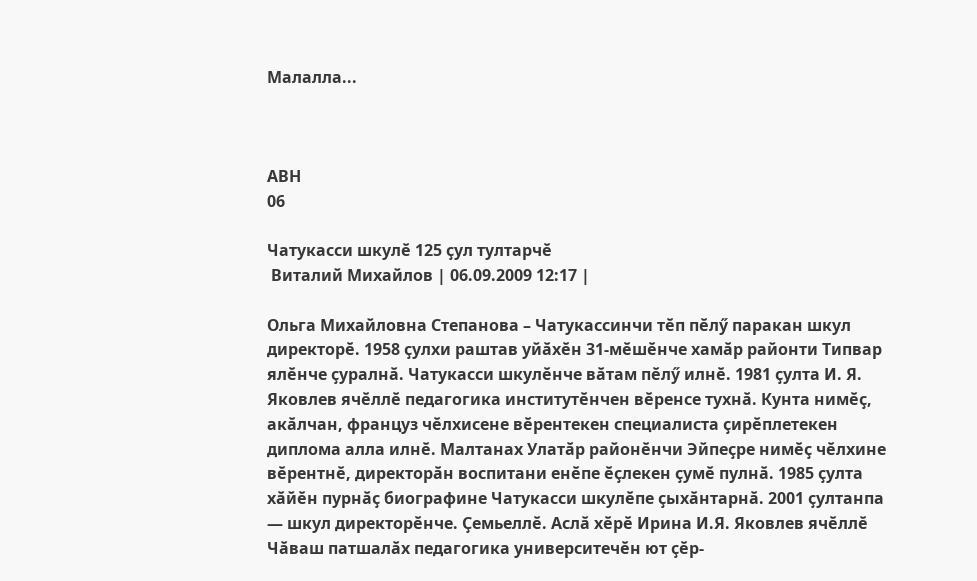Малалла...



АВН
06

Чатукасси шкулӗ 125 ҫул тултарчӗ
 Виталий Михайлов | 06.09.2009 12:17 |

Ольга Михайловна Степанова – Чатукассинчи тӗп пӗлӳ паракан шкул директорӗ. 1958 ҫулхи раштав уйӑхӗн 31-мӗшӗнче хамӑр районти Типвар ялӗнче ҫуралнӑ. Чатукасси шкулӗнче вӑтам пӗлӳ илнӗ. 1981 ҫулта И. Я. Яковлев ячӗллӗ педагогика институтӗнчен вӗренсе тухнӑ. Кунта нимӗҫ, акӑлчан, француз чӗлхисене вӗрентекен специалиста ҫирӗплетекен диплома алла илнӗ. Малтанах Улатӑр районӗнчи Эйпеҫре нимӗҫ чӗлхине вӗрентнӗ, директорӑн воспитани енӗпе ӗҫлекен ҫумӗ пулнӑ. 1985 ҫулта хӑйӗн пурнӑҫ биографине Чатукасси шкулӗпе ҫыхӑнтарнӑ. 2001 ҫултанпа — шкул директорӗнче. Ҫемьеллӗ. Аслӑ хӗрӗ Ирина И.Я. Яковлев ячӗллӗ Чӑваш патшалӑх педагогика университечӗн ют ҫӗр-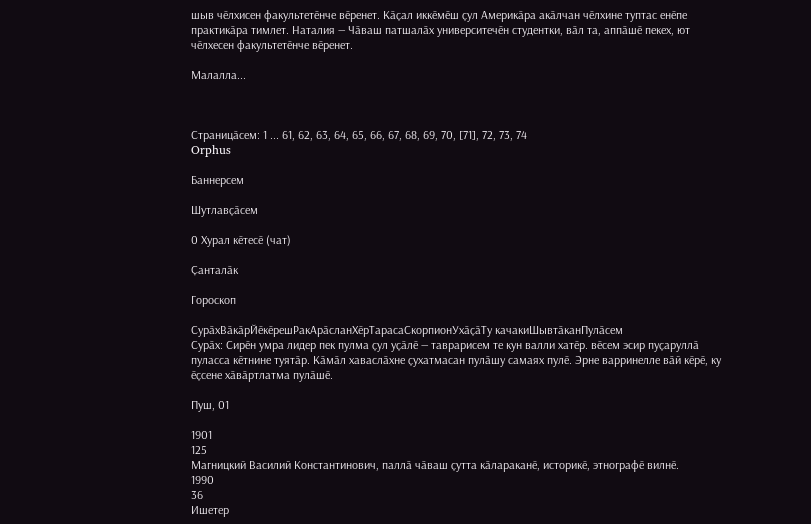шыв чӗлхисен факультетӗнче вӗренет. Кӑҫал иккӗмӗш ҫул Америкӑра акӑлчан чӗлхине туптас енӗпе практикӑра тимлет. Наталия — Чӑваш патшалӑх университечӗн студентки, вӑл та, аппӑшӗ пекех, ют чӗлхесен факультетӗнче вӗренет.

Малалла...



Страницӑсем: 1 ... 61, 62, 63, 64, 65, 66, 67, 68, 69, 70, [71], 72, 73, 74
Orphus

Баннерсем

Шутлавҫӑсем

0 Хурал кӗтесӗ (чат)

Ҫанталӑк

Гороскоп

СурӑхВӑкӑрЙӗкӗрешРакАрӑсланХӗрТарасаСкорпионУхӑҫӑТу качакиШывтӑканПулӑсем
Сурӑх: Сирӗн умра лидер пек пулма ҫул уҫӑлӗ — таврарисем те кун валли хатӗр. вӗсем эсир пуҫаруллӑ пуласса кӗтнине туятӑр. Кӑмӑл хаваслӑхне ҫухатмасан пулӑшу самаях пулӗ. Эрне варринелле вӑй кӗрӗ, ку ӗҫсене хӑвӑртлатма пулӑшӗ.

Пуш, 01

1901
125
Магницкий Василий Константинович, паллӑ чӑваш ҫутта кӑлараканӗ, историкӗ, этнографӗ вилнӗ.
1990
36
Ишетер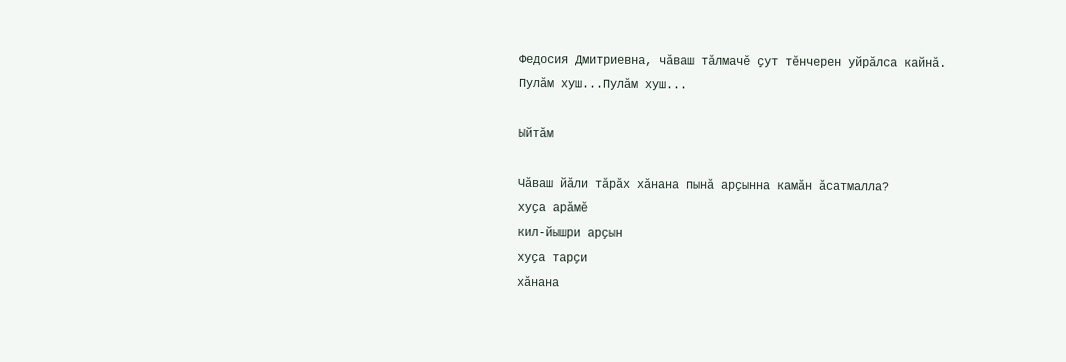Федосия Дмитриевна, чӑваш тӑлмачӗ ҫут тӗнчерен уйрӑлса кайнӑ.
Пулӑм хуш...Пулӑм хуш...

Ыйтӑм

Чӑваш йӑли тӑрӑх хӑнана пынӑ арҫынна камӑн ӑсатмалла?
хуҫа арӑмӗ
кил-йышри арҫын
хуҫа тарҫи
хӑнана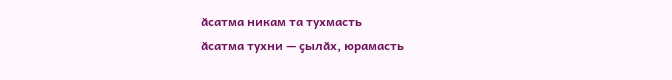ӑсатма никам та тухмасть
ӑсатма тухни — ҫылӑх, юрамасть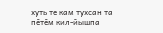хуть те кам тухсан та
пӗтӗм кил-йышпа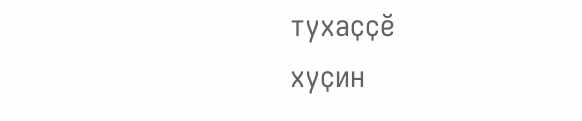тухаҫҫӗ
хуҫин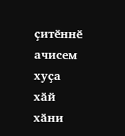ҫитӗннӗ ачисем
хуҫа хӑй
хӑни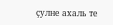ҫулне ахаль те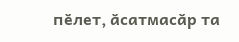пӗлет, ӑсатмасӑр та